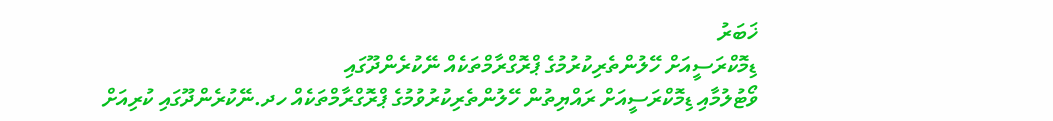ޚަބަރު
ޑިމޮކްރަސީއަށް ހޭލުންތެރިކުރުމުގެ ޕްރޮގްރާމްތަކެއް ނޭކުރެންދޫގައި
ވޯޓުލުމާއި ޑިމޮކްރަސީއަށް ރައްޔިތުން ހޭލުންތެރިކުރުވުމުގެ ޕްރޮގްރާމްތަކެއް ހދ.ނޭކުރެންދޫގައި ކުރިއަށް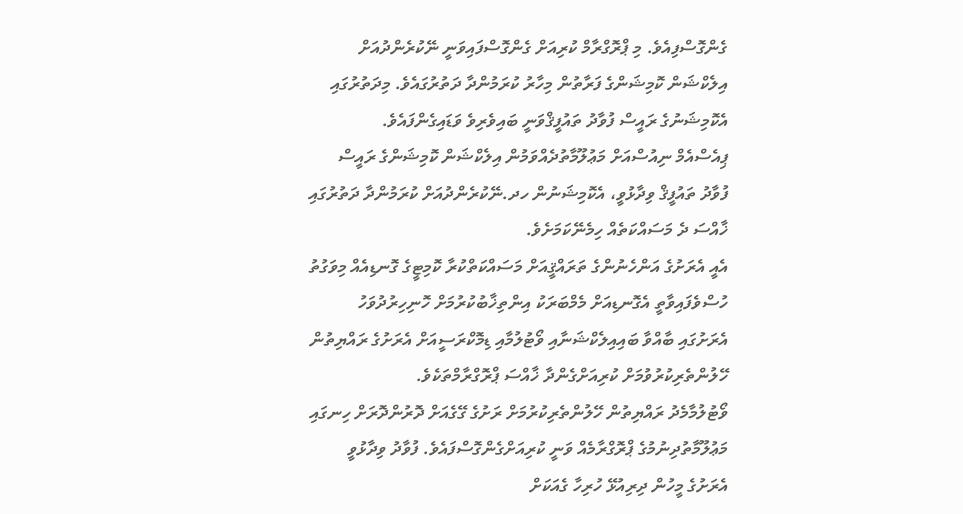ގެންގޮސްފިއެވެ. މި ޕްރޮގްރާމް ކުރިއަށް ގެންގޮސްފައިވަނީ ނޭކުރެންދުއަށް އިލެކްޝަން ކޮމިޝަންގެ ފަރާތުން މިހާރު ކުރަމުންދާ ދަތުރުގައެވެ. މިދަތުރުގައި އެކޮމިޝަނުގެ ރައީސް ފުވާދު ތައުފީޤްވަނީ ބައިވެރިވެ ވަޑައިގެންފައެވެ.
ޕިއެސްއެމް ނިއުސްއަށް މަޢުލޫމާތުދެއްވަމުން އިލެކްޝަން ކޮމިޝަންގެ ރައީސް ފުވާދު ތައުފީޤް ވިދާޅުވީ، އެކޮމިޝަނުން ހދ.ނޭކުރެންދުއަށް ކުރަމުންދާ ދަތުރުގައި ޚާއްސަ ދެ މަސައްކަތެއް ހިމެނޭކަމަށެވެ.
އެއީ އެރަށުގެ އަންހެނުންގެ ތަރައްޤީއަށް މަސައްކަތްކުރާ ކޮމިޓީގެ ގޮނޑިއެއް މިވަގުތު ހުސްވެފައިވާތީ އެގޮނޑިއަށް މެމްބަރަކު އިންތިޚާބުކުރުމަށް ހޮނިހިރުދުވަހު އެރަށުގައި ބާއްވާ ބައިއިލެކްޝަނާއި ވޯޓުލުމާއި ޑިމޮކްރަސީއަށް އެރަށުގެ ރައްޔިތުން ހޭލުންތެރިކުރުވުމަށް ކުރިއަށްގެންދާ ޚާއްސަ ޕްރޮގްރާމްތަކެވެ.
ވޯޓުލުމާމެދު ރައްޔިތުން ހޭލުންތެރިކުރުމަށް ރަށުގެ ގޭގެއަށް ދޮރުންދޮރަށް ހިނގައި މަޢުލޫމާތުދިނުމުގެ ޕްރޮގްރާމެއް ވަނީ ކުރިއަށްގެންގޮސްފައެވެ. ފުވާދު ވިދާޅުވީ އެރަށުގެ މީހުން ދިރިއުޅޭ ހުރިހާ ގެއަކަށް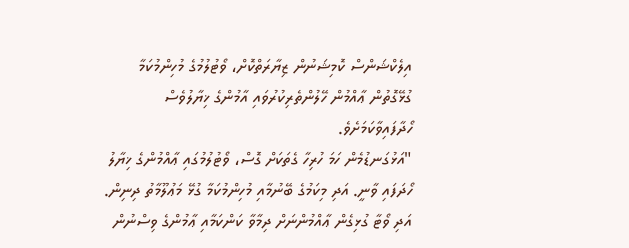އިލެކްޝަންސް ކޮމިޝަނުން ޒިޔާރަތްކޮށް، ވޯޓުލުމުގެ މުހިންމުކަމާ ގުޅޭގޮތުން ޢާއްމުން ހޭލުންތެރިކުރުވައި އާމުންގެ ޚިޔާލުވެސް ހޯދާފައިވާކަމަށެވެ.
"އަޅުގަނޑުމެން ހަމަ ހުރިހާ ގެތަކަށް ގޮސް، ވޯޓުލުމުގައި ޢާއްމުންގެ ޚިޔާލު ހޯދަފައި ވާނީ. އަދި މިކަމުގެ ބޭނުމާއި މުހިންމުކަމާ ގުޅޭ މަޢުލޫމާތު ދިނިން. އަދި ވޯޓާ ގުޅިގެން ޢާއްމުންނަށް ދިމާވާ ކަންކަމާއި ޢާމުންގެ ވިސްނުން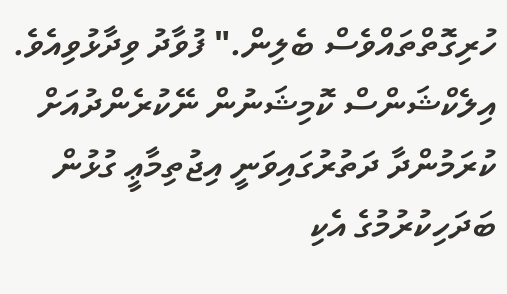ހުރިގޮތްތައްވެސް ބެލިން." ފުވާދު ވިދާޅުވިއެވެ.
އިލެކްޝަންސް ކޮމިޝަނުން ނޭކުރެންދުއަށް ކުރަމުންދާ ދަތުރުގައިވަނީ އިޖުތިމާޢީ ގުޅުން ބަދަހިކުރުމުގެ އެކި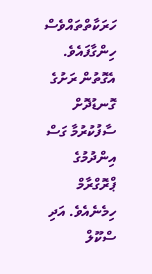ހަރަކާތްތައްވެސް ހިންގާފައެވެ. އެގޮތުން ރަށުގެ ގޮނޑުދޮށް ސާފުކުރުމާ ގަސް އިންދުމުގެ ޕްރޮގްރާމް ހިމެނެއެވެ. އަދި ސްކޫލް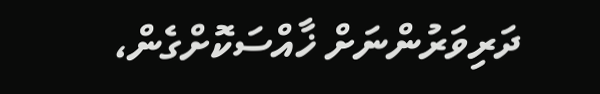ދަރިވަރުންނަށް ޚާއްސަކޮށްގެން،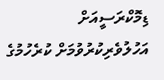ޑިމޮކްރަސީއަށް އަހުލުވެރިކުރުވުމަށް ކުރެހުމުގެ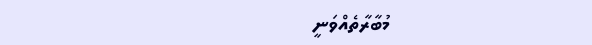މުބާރާތެއްވަނީ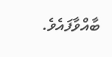ބާއްވާފައެވެ.